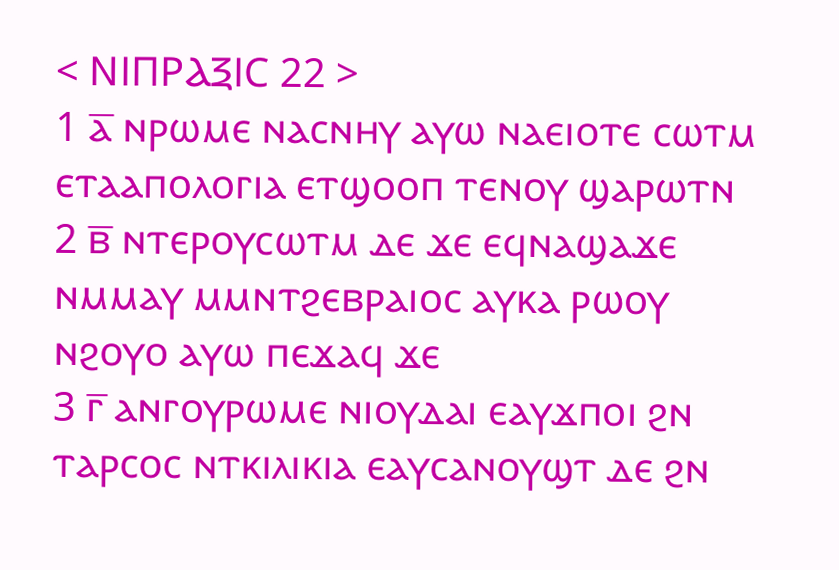< ⲚⲒⲠⲢⲀⲜⲒⲤ 22 >
1 ⲁ̅ ⲛⲣⲱⲙⲉ ⲛⲁⲥⲛⲏⲩ ⲁⲩⲱ ⲛⲁⲉⲓⲟⲧⲉ ⲥⲱⲧⲙ ⲉⲧⲁⲁⲡⲟⲗⲟⲅⲓⲁ ⲉⲧϣⲟⲟⲡ ⲧⲉⲛⲟⲩ ϣⲁⲣⲱⲧⲛ
2 ⲃ̅ ⲛⲧⲉⲣⲟⲩⲥⲱⲧⲙ ⲇⲉ ϫⲉ ⲉϥⲛⲁϣⲁϫⲉ ⲛⲙⲙⲁⲩ ⲙⲙⲛⲧϩⲉⲃⲣⲁⲓⲟⲥ ⲁⲩⲕⲁ ⲣⲱⲟⲩ ⲛϩⲟⲩⲟ ⲁⲩⲱ ⲡⲉϫⲁϥ ϫⲉ
3 ⲅ̅ ⲁⲛⲅⲟⲩⲣⲱⲙⲉ ⲛⲓⲟⲩⲇⲁⲓ ⲉⲁⲩϫⲡⲟⲓ ϩⲛ ⲧⲁⲣⲥⲟⲥ ⲛⲧⲕⲓⲗⲓⲕⲓⲁ ⲉⲁⲩⲥⲁⲛⲟⲩϣⲧ ⲇⲉ ϩⲛ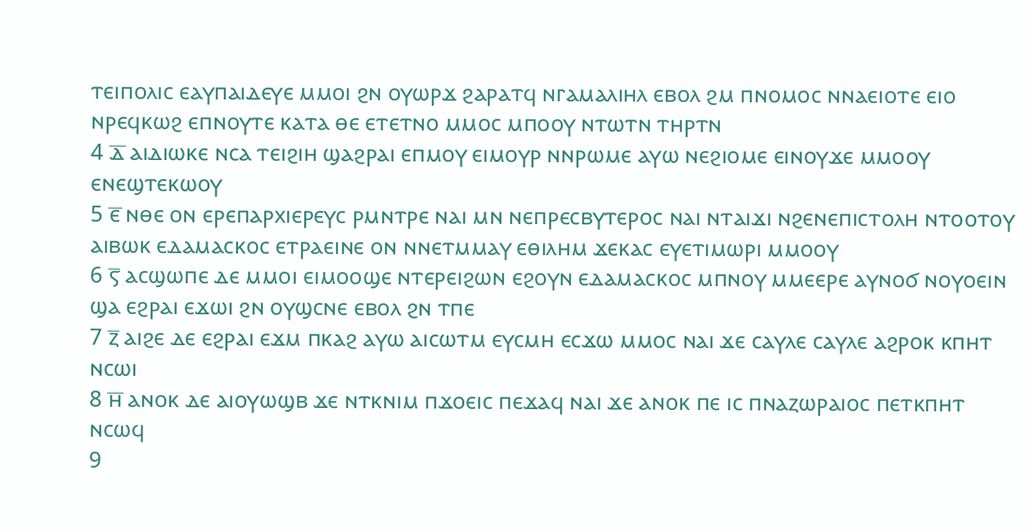ⲧⲉⲓⲡⲟⲗⲓⲥ ⲉⲁⲩⲡⲁⲓⲇⲉⲩⲉ ⲙⲙⲟⲓ ϩⲛ ⲟⲩⲱⲣϫ ϩⲁⲣⲁⲧϥ ⲛⲅⲁⲙⲁⲗⲓⲏⲗ ⲉⲃⲟⲗ ϩⲙ ⲡⲛⲟⲙⲟⲥ ⲛⲛⲁⲉⲓⲟⲧⲉ ⲉⲓⲟ ⲛⲣⲉϥⲕⲱϩ ⲉⲡⲛⲟⲩⲧⲉ ⲕⲁⲧⲁ ⲑⲉ ⲉⲧⲉⲧⲛⲟ ⲙⲙⲟⲥ ⲙⲡⲟⲟⲩ ⲛⲧⲱⲧⲛ ⲧⲏⲣⲧⲛ
4 ⲇ̅ ⲁⲓⲇⲓⲱⲕⲉ ⲛⲥⲁ ⲧⲉⲓϩⲓⲏ ϣⲁϩⲣⲁⲓ ⲉⲡⲙⲟⲩ ⲉⲓⲙⲟⲩⲣ ⲛⲛⲣⲱⲙⲉ ⲁⲩⲱ ⲛⲉϩⲓⲟⲙⲉ ⲉⲓⲛⲟⲩϫⲉ ⲙⲙⲟⲟⲩ ⲉⲛⲉϣⲧⲉⲕⲱⲟⲩ
5 ⲉ̅ ⲛⲑⲉ ⲟⲛ ⲉⲣⲉⲡⲁⲣⲭⲓⲉⲣⲉⲩⲥ ⲣⲙⲛⲧⲣⲉ ⲛⲁⲓ ⲙⲛ ⲛⲉⲡⲣⲉⲥⲃⲩⲧⲉⲣⲟⲥ ⲛⲁⲓ ⲛⲧⲁⲓϫⲓ ⲛϩⲉⲛⲉⲡⲓⲥⲧⲟⲗⲏ ⲛⲧⲟⲟⲧⲟⲩ ⲁⲓⲃⲱⲕ ⲉⲇⲁⲙⲁⲥⲕⲟⲥ ⲉⲧⲣⲁⲉⲓⲛⲉ ⲟⲛ ⲛⲛⲉⲧⲙⲙⲁⲩ ⲉⲑⲓⲗⲏⲙ ϫⲉⲕⲁⲥ ⲉⲩⲉⲧⲓⲙⲱⲣⲓ ⲙⲙⲟⲟⲩ
6 ⲋ̅ ⲁⲥϣⲱⲡⲉ ⲇⲉ ⲙⲙⲟⲓ ⲉⲓⲙⲟⲟϣⲉ ⲛⲧⲉⲣⲉⲓϩⲱⲛ ⲉϩⲟⲩⲛ ⲉⲇⲁⲙⲁⲥⲕⲟⲥ ⲙⲡⲛⲟⲩ ⲙⲙⲉⲉⲣⲉ ⲁⲩⲛⲟϭ ⲛⲟⲩⲟⲉⲓⲛ ϣⲁ ⲉϩⲣⲁⲓ ⲉϫⲱⲓ ϩⲛ ⲟⲩϣⲥⲛⲉ ⲉⲃⲟⲗ ϩⲛ ⲧⲡⲉ
7 ⲍ̅ ⲁⲓϩⲉ ⲇⲉ ⲉϩⲣⲁⲓ ⲉϫⲙ ⲡⲕⲁϩ ⲁⲩⲱ ⲁⲓⲥⲱⲧⲙ ⲉⲩⲥⲙⲏ ⲉⲥϫⲱ ⲙⲙⲟⲥ ⲛⲁⲓ ϫⲉ ⲥⲁⲩⲗⲉ ⲥⲁⲩⲗⲉ ⲁϩⲣⲟⲕ ⲕⲡⲏⲧ ⲛⲥⲱⲓ
8 ⲏ̅ ⲁⲛⲟⲕ ⲇⲉ ⲁⲓⲟⲩⲱϣⲃ ϫⲉ ⲛⲧⲕⲛⲓⲙ ⲡϫⲟⲉⲓⲥ ⲡⲉϫⲁϥ ⲛⲁⲓ ϫⲉ ⲁⲛⲟⲕ ⲡⲉ ⲓⲥ ⲡⲛⲁⲍⲱⲣⲁⲓⲟⲥ ⲡⲉⲧⲕⲡⲏⲧ ⲛⲥⲱϥ
9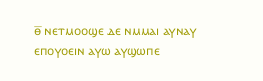ⲑ̅ ⲛⲉⲧⲙⲟⲟϣⲉ ⲇⲉ ⲛⲙⲙⲁⲓ ⲁⲩⲛⲁⲩ ⲉⲡⲟⲩⲟⲉⲓⲛ ⲁⲩⲱ ⲁⲩϣⲱⲡⲉ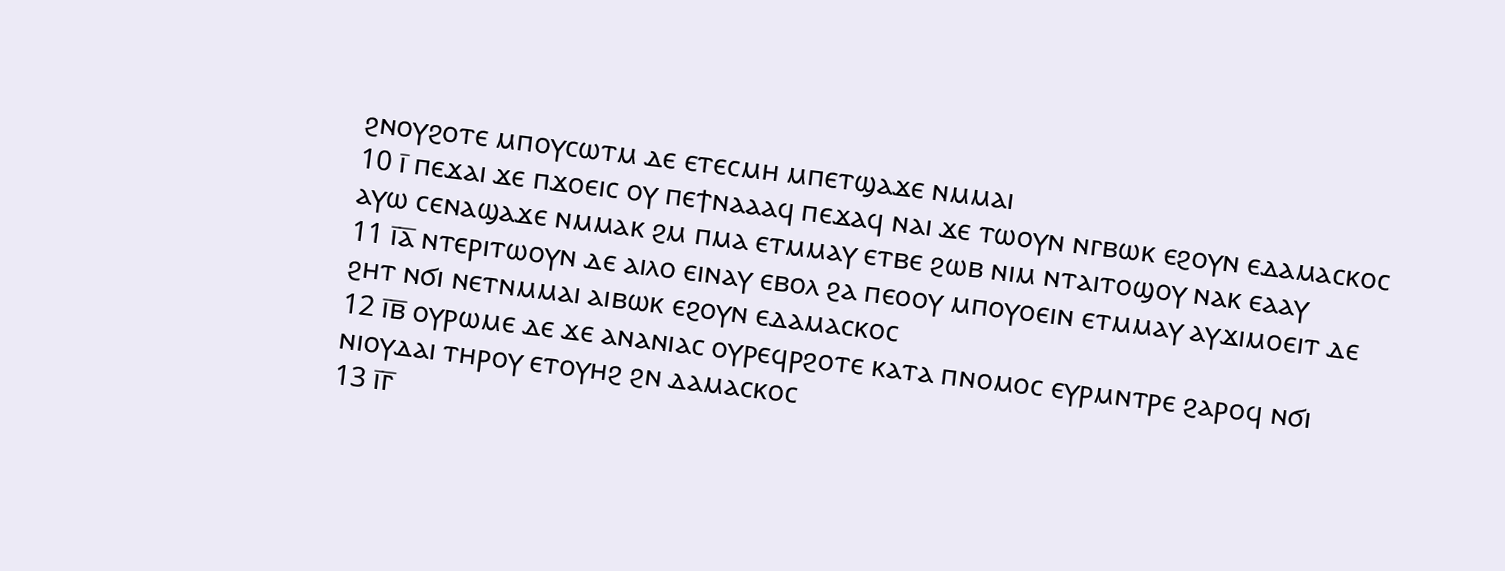ϩⲛⲟⲩϩⲟⲧⲉ ⲙⲡⲟⲩⲥⲱⲧⲙ ⲇⲉ ⲉⲧⲉⲥⲙⲏ ⲙⲡⲉⲧϣⲁϫⲉ ⲛⲙⲙⲁⲓ
10 ⲓ̅ ⲡⲉϫⲁⲓ ϫⲉ ⲡϫⲟⲉⲓⲥ ⲟⲩ ⲡⲉϯⲛⲁⲁⲁϥ ⲡⲉϫⲁϥ ⲛⲁⲓ ϫⲉ ⲧⲱⲟⲩⲛ ⲛⲅⲃⲱⲕ ⲉϩⲟⲩⲛ ⲉⲇⲁⲙⲁⲥⲕⲟⲥ ⲁⲩⲱ ⲥⲉⲛⲁϣⲁϫⲉ ⲛⲙⲙⲁⲕ ϩⲙ ⲡⲙⲁ ⲉⲧⲙⲙⲁⲩ ⲉⲧⲃⲉ ϩⲱⲃ ⲛⲓⲙ ⲛⲧⲁⲓⲧⲟϣⲟⲩ ⲛⲁⲕ ⲉⲁⲁⲩ
11 ⲓ̅ⲁ̅ ⲛⲧⲉⲣⲓⲧⲱⲟⲩⲛ ⲇⲉ ⲁⲓⲗⲟ ⲉⲓⲛⲁⲩ ⲉⲃⲟⲗ ϩⲁ ⲡⲉⲟⲟⲩ ⲙⲡⲟⲩⲟⲉⲓⲛ ⲉⲧⲙⲙⲁⲩ ⲁⲩϫⲓⲙⲟⲉⲓⲧ ⲇⲉ ϩⲏⲧ ⲛϭⲓ ⲛⲉⲧⲛⲙⲙⲁⲓ ⲁⲓⲃⲱⲕ ⲉϩⲟⲩⲛ ⲉⲇⲁⲙⲁⲥⲕⲟⲥ
12 ⲓ̅ⲃ̅ ⲟⲩⲣⲱⲙⲉ ⲇⲉ ϫⲉ ⲁⲛⲁⲛⲓⲁⲥ ⲟⲩⲣⲉϥⲣϩⲟⲧⲉ ⲕⲁⲧⲁ ⲡⲛⲟⲙⲟⲥ ⲉⲩⲣⲙⲛⲧⲣⲉ ϩⲁⲣⲟϥ ⲛϭⲓ ⲛⲓⲟⲩⲇⲁⲓ ⲧⲏⲣⲟⲩ ⲉⲧⲟⲩⲏϩ ϩⲛ ⲇⲁⲙⲁⲥⲕⲟⲥ
13 ⲓ̅ⲅ̅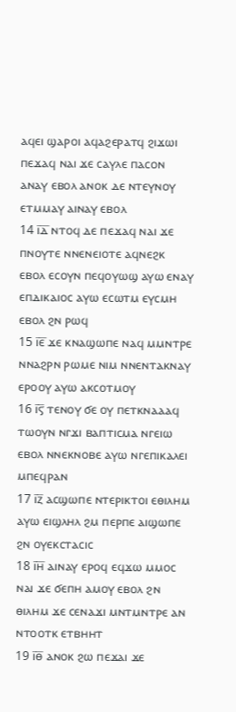ⲁϥⲉⲓ ϣⲁⲣⲟⲓ ⲁϥⲁϩⲉⲣⲁⲧϥ ϩⲓϫⲱⲓ ⲡⲉϫⲁϥ ⲛⲁⲓ ϫⲉ ⲥⲁⲩⲗⲉ ⲡⲁⲥⲟⲛ ⲁⲛⲁⲩ ⲉⲃⲟⲗ ⲁⲛⲟⲕ ⲇⲉ ⲛⲧⲉⲩⲛⲟⲩ ⲉⲧⲙⲙⲁⲩ ⲁⲓⲛⲁⲩ ⲉⲃⲟⲗ
14 ⲓ̅ⲇ̅ ⲛⲧⲟϥ ⲇⲉ ⲡⲉϫⲁϥ ⲛⲁⲓ ϫⲉ ⲡⲛⲟⲩⲧⲉ ⲛⲛⲉⲛⲉⲓⲟⲧⲉ ⲁϥⲛⲉϩⲕ ⲉⲃⲟⲗ ⲉⲥⲟⲩⲛ ⲡⲉϥⲟⲩⲱϣ ⲁⲩⲱ ⲉⲛⲁⲩ ⲉⲡⲇⲓⲕⲁⲓⲟⲥ ⲁⲩⲱ ⲉⲥⲱⲧⲙ ⲉⲩⲥⲙⲏ ⲉⲃⲟⲗ ϩⲛ ⲣⲱϥ
15 ⲓ̅ⲉ̅ ϫⲉ ⲕⲛⲁϣⲱⲡⲉ ⲛⲁϥ ⲙⲙⲛⲧⲣⲉ ⲛⲛⲁϩⲣⲛ ⲣⲱⲙⲉ ⲛⲓⲙ ⲛⲛⲉⲛⲧⲁⲕⲛⲁⲩ ⲉⲣⲟⲟⲩ ⲁⲩⲱ ⲁⲕⲥⲟⲧⲙⲟⲩ
16 ⲓ̅ⲋ̅ ⲧⲉⲛⲟⲩ ϭⲉ ⲟⲩ ⲡⲉⲧⲕⲛⲁⲁⲁϥ ⲧⲱⲟⲩⲛ ⲛⲅϫⲓ ⲃⲁⲡⲧⲓⲥⲙⲁ ⲛⲅⲉⲓⲱ ⲉⲃⲟⲗ ⲛⲛⲉⲕⲛⲟⲃⲉ ⲁⲩⲱ ⲛⲅⲉⲡⲓⲕⲁⲗⲉⲓ ⲙⲡⲉϥⲣⲁⲛ
17 ⲓ̅ⲍ̅ ⲁⲥϣⲱⲡⲉ ⲛⲧⲉⲣⲓⲕⲧⲟⲓ ⲉⲑⲓⲗⲏⲙ ⲁⲩⲱ ⲉⲓϣⲗⲏⲗ ϩⲙ ⲡⲉⲣⲡⲉ ⲁⲓϣⲱⲡⲉ ϩⲛ ⲟⲩⲉⲕⲥⲧⲁⲥⲓⲥ
18 ⲓ̅ⲏ̅ ⲁⲓⲛⲁⲩ ⲉⲣⲟϥ ⲉϥϫⲱ ⲙⲙⲟⲥ ⲛⲁⲓ ϫⲉ ϭⲉⲡⲏ ⲁⲙⲟⲩ ⲉⲃⲟⲗ ϩⲛ ⲑⲓⲗⲏⲙ ϫⲉ ⲥⲉⲛⲁϫⲓ ⲙⲛⲧⲙⲛⲧⲣⲉ ⲁⲛ ⲛⲧⲟⲟⲧⲕ ⲉⲧⲃⲏⲏⲧ
19 ⲓ̅ⲑ̅ ⲁⲛⲟⲕ ϩⲱ ⲡⲉϫⲁⲓ ϫⲉ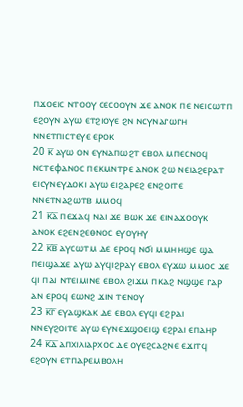ⲡϫⲟⲉⲓⲥ ⲛⲧⲟⲟⲩ ⲥⲉⲥⲟⲟⲩⲛ ϫⲉ ⲁⲛⲟⲕ ⲡⲉ ⲛⲉⲓⲥⲱⲧⲡ ⲉϩⲟⲩⲛ ⲁⲩⲱ ⲉⲧϩⲓⲟⲩⲉ ϩⲛ ⲛⲥⲩⲛⲁⲅⲱⲅⲏ ⲛⲛⲉⲧⲡⲓⲥⲧⲉⲩⲉ ⲉⲣⲟⲕ
20 ⲕ̅ ⲁⲩⲱ ⲟⲛ ⲉⲩⲛⲁⲡⲱϩⲧ ⲉⲃⲟⲗ ⲙⲡⲉⲥⲛⲟϥ ⲛⲥⲧⲉⲫⲁⲛⲟⲥ ⲡⲉⲕⲙⲛⲧⲣⲉ ⲁⲛⲟⲕ ϩⲱ ⲛⲉⲓⲁϩⲉⲣⲁⲧ ⲉⲓⲥⲩⲛⲉⲩⲇⲟⲕⲓ ⲁⲩⲱ ⲉⲓϩⲁⲣⲉϩ ⲉⲛϩⲟⲓⲧⲉ ⲛⲛⲉⲧⲛⲁϩⲱⲧⲃ ⲙⲙⲟϥ
21 ⲕ̅ⲁ̅ ⲡⲉϫⲁϥ ⲛⲁⲓ ϫⲉ ⲃⲱⲕ ϫⲉ ⲉⲓⲛⲁϫⲟⲟⲩⲕ ⲁⲛⲟⲕ ⲉϩⲉⲛϩⲉⲑⲛⲟⲥ ⲉⲩⲟⲩⲏⲩ
22 ⲕ̅ⲃ̅ ⲁⲩⲥⲱⲧⲙ ⲇⲉ ⲉⲣⲟϥ ⲛϭⲓ ⲙⲙⲏⲏϣⲉ ϣⲁ ⲡⲉⲓϣⲁϫⲉ ⲁⲩⲱ ⲁⲩϥⲓϩⲣⲁⲩ ⲉⲃⲟⲗ ⲉⲩϫⲱ ⲙⲙⲟⲥ ϫⲉ ϥⲓ ⲡⲁⲓ ⲛⲧⲉⲓⲙⲓⲛⲉ ⲉⲃⲟⲗ ϩⲓϫⲙ ⲡⲕⲁϩ ⲛϣϣⲉ ⲅⲁⲣ ⲁⲛ ⲉⲣⲟϥ ⲉⲱⲛϩ ϫⲓⲛ ⲧⲉⲛⲟⲩ
23 ⲕ̅ⲅ̅ ⲉⲩⲁϣⲕⲁⲕ ⲇⲉ ⲉⲃⲟⲗ ⲉⲩϥⲓ ⲉϩⲣⲁⲓ ⲛⲛⲉⲩϩⲟⲓⲧⲉ ⲁⲩⲱ ⲉⲩⲛⲉϫϣⲟⲉⲓϣ ⲉϩⲣⲁⲓ ⲉⲡⲁⲏⲣ
24 ⲕ̅ⲇ̅ ⲁⲡⲭⲓⲗⲓⲁⲣⲭⲟⲥ ⲇⲉ ⲟⲩⲉϩⲥⲁϩⲛⲉ ⲉϫⲓⲧϥ ⲉϩⲟⲩⲛ ⲉⲧⲡⲁⲣⲉⲙⲃⲟⲗⲏ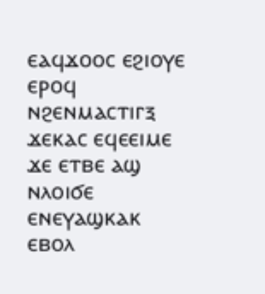ⲉⲁϥϫⲟⲟⲥ ⲉϩⲓⲟⲩⲉ ⲉⲣⲟϥ ⲛϩⲉⲛⲙⲁⲥⲧⲓⲅⲝ ϫⲉⲕⲁⲥ ⲉϥⲉⲉⲓⲙⲉ ϫⲉ ⲉⲧⲃⲉ ⲁϣ ⲛⲗⲟⲓϭⲉ ⲉⲛⲉⲩⲁϣⲕⲁⲕ ⲉⲃⲟⲗ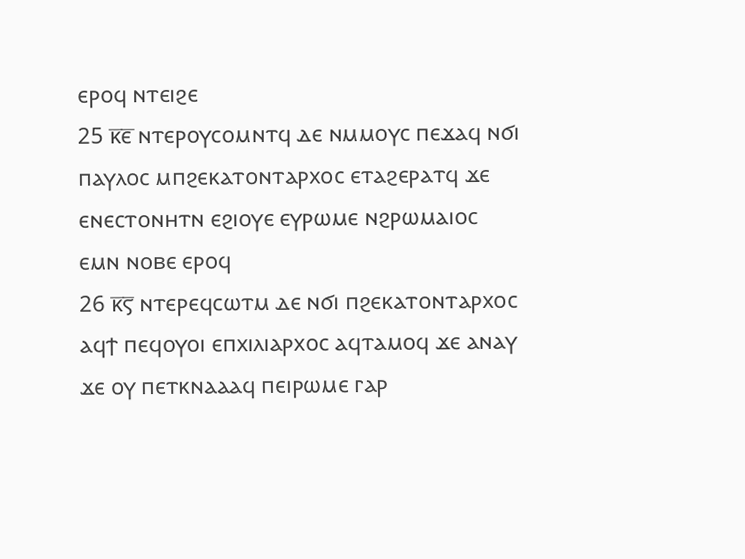ⲉⲣⲟϥ ⲛⲧⲉⲓϩⲉ
25 ⲕ̅ⲉ̅ ⲛⲧⲉⲣⲟⲩⲥⲟⲙⲛⲧϥ ⲇⲉ ⲛⲙⲙⲟⲩⲥ ⲡⲉϫⲁϥ ⲛϭⲓ ⲡⲁⲩⲗⲟⲥ ⲙⲡϩⲉⲕⲁⲧⲟⲛⲧⲁⲣⲭⲟⲥ ⲉⲧⲁϩⲉⲣⲁⲧϥ ϫⲉ ⲉⲛⲉⲥⲧⲟⲛⲏⲧⲛ ⲉϩⲓⲟⲩⲉ ⲉⲩⲣⲱⲙⲉ ⲛϩⲣⲱⲙⲁⲓⲟⲥ ⲉⲙⲛ ⲛⲟⲃⲉ ⲉⲣⲟϥ
26 ⲕ̅ⲋ̅ ⲛⲧⲉⲣⲉϥⲥⲱⲧⲙ ⲇⲉ ⲛϭⲓ ⲡϩⲉⲕⲁⲧⲟⲛⲧⲁⲣⲭⲟⲥ ⲁϥϯ ⲡⲉϥⲟⲩⲟⲓ ⲉⲡⲭⲓⲗⲓⲁⲣⲭⲟⲥ ⲁϥⲧⲁⲙⲟϥ ϫⲉ ⲁⲛⲁⲩ ϫⲉ ⲟⲩ ⲡⲉⲧⲕⲛⲁⲁⲁϥ ⲡⲉⲓⲣⲱⲙⲉ ⲅⲁⲣ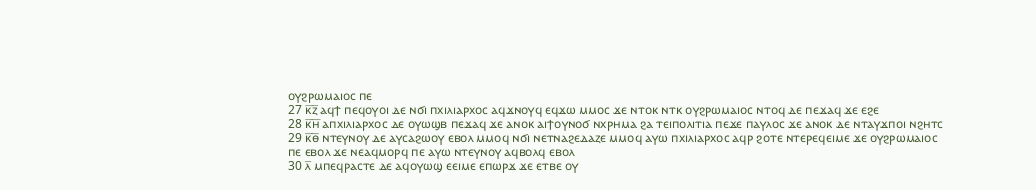ⲟⲩϩⲣⲱⲙⲁⲓⲟⲥ ⲡⲉ
27 ⲕ̅ⲍ̅ ⲁϥϯ ⲡⲉϥⲟⲩⲟⲓ ⲇⲉ ⲛϭⲓ ⲡⲭⲓⲗⲓⲁⲣⲭⲟⲥ ⲁϥϫⲛⲟⲩϥ ⲉϥϫⲱ ⲙⲙⲟⲥ ϫⲉ ⲛⲧⲟⲕ ⲛⲧⲕ ⲟⲩϩⲣⲱⲙⲁⲓⲟⲥ ⲛⲧⲟϥ ⲇⲉ ⲡⲉϫⲁϥ ϫⲉ ⲉϩⲉ
28 ⲕ̅ⲏ̅ ⲁⲡⲭⲓⲗⲓⲁⲣⲭⲟⲥ ⲇⲉ ⲟⲩⲱϣⲃ ⲡⲉϫⲁϥ ϫⲉ ⲁⲛⲟⲕ ⲁⲓϯⲟⲩⲛⲟϭ ⲛⲭⲣⲏⲙⲁ ϩⲁ ⲧⲉⲓⲡⲟⲗⲓⲧⲓⲁ ⲡⲉϫⲉ ⲡⲁⲩⲗⲟⲥ ϫⲉ ⲁⲛⲟⲕ ⲇⲉ ⲛⲧⲁⲩϫⲡⲟⲓ ⲛϩⲏⲧⲥ
29 ⲕ̅ⲑ̅ ⲛⲧⲉⲩⲛⲟⲩ ⲇⲉ ⲁⲩⲥⲁϩⲱⲟⲩ ⲉⲃⲟⲗ ⲙⲙⲟϥ ⲛϭⲓ ⲛⲉⲧⲛⲁϩⲉⲇⲁⲍⲉ ⲙⲙⲟϥ ⲁⲩⲱ ⲡⲭⲓⲗⲓⲁⲣⲭⲟⲥ ⲁϥⲣ ϩⲟⲧⲉ ⲛⲧⲉⲣⲉϥⲉⲓⲙⲉ ϫⲉ ⲟⲩϩⲣⲱⲙⲁⲓⲟⲥ ⲡⲉ ⲉⲃⲟⲗ ϫⲉ ⲛⲉⲁϥⲙⲟⲣϥ ⲡⲉ ⲁⲩⲱ ⲛⲧⲉⲩⲛⲟⲩ ⲁϥⲃⲟⲗϥ ⲉⲃⲟⲗ
30 ⲗ̅ ⲙⲡⲉϥⲣⲁⲥⲧⲉ ⲇⲉ ⲁϥⲟⲩⲱϣ ⲉⲉⲓⲙⲉ ⲉⲡⲱⲣϫ ϫⲉ ⲉⲧⲃⲉ ⲟⲩ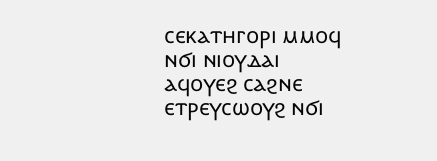ⲥⲉⲕⲁⲧⲏⲅⲟⲣⲓ ⲙⲙⲟϥ ⲛϭⲓ ⲛⲓⲟⲩⲇⲁⲓ ⲁϥⲟⲩⲉϩ ⲥⲁϩⲛⲉ ⲉⲧⲣⲉⲩⲥⲱⲟⲩϩ ⲛϭⲓ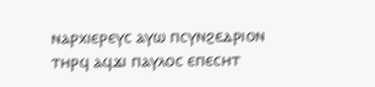ⲛⲁⲣⲭⲓⲉⲣⲉⲩⲥ ⲁⲩⲱ ⲡⲥⲩⲛϩⲉⲇⲣⲓⲟⲛ ⲧⲏⲣϥ ⲁϥϫⲓ ⲡⲁⲩⲗⲟⲥ ⲉⲡⲉⲥⲏⲧ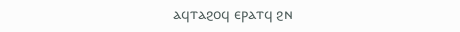ⲁϥⲧⲁϩⲟϥ ⲉⲣⲁⲧϥ ϩⲛ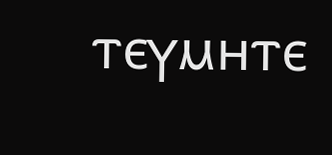ⲧⲉⲩⲙⲏⲧⲉ